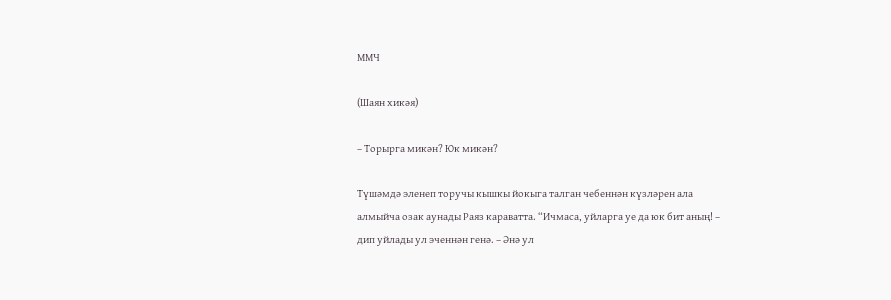ММЧ

(Шаян хикәя)

– Торырга микән? Юк микән?

Түшәмдә эленеп торучы кышкы йокыга талган чебеннән күзләрен ала алмыйча озак аунады Раяз караватта. “Ичмаса, уйларга уе да юк бит аның! – дип уйлады ул эченнән генә. – Әнә ул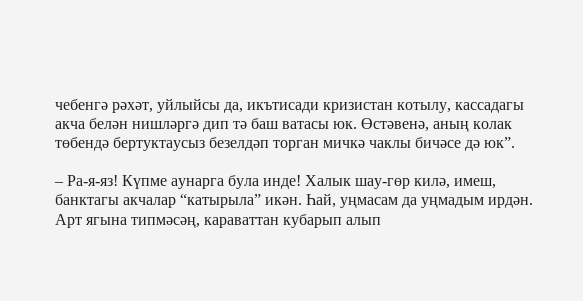чебенгә рәхәт, уйлыйсы да, икътисади кризистан котылу, кассадагы акча белән нишләргә дип тә баш ватасы юк. Өстәвенә, аның колак төбендә бертуктаусыз безелдәп торган мичкә чаклы бичәсе дә юк”.

– Ра-я-яз! Күпме аунарга була инде! Халык шау-гөр килә, имеш, банктагы акчалар “катырыла” икән. Һай, уңмасам да уңмадым ирдән. Арт ягына типмәсәң, караваттан кубарып алып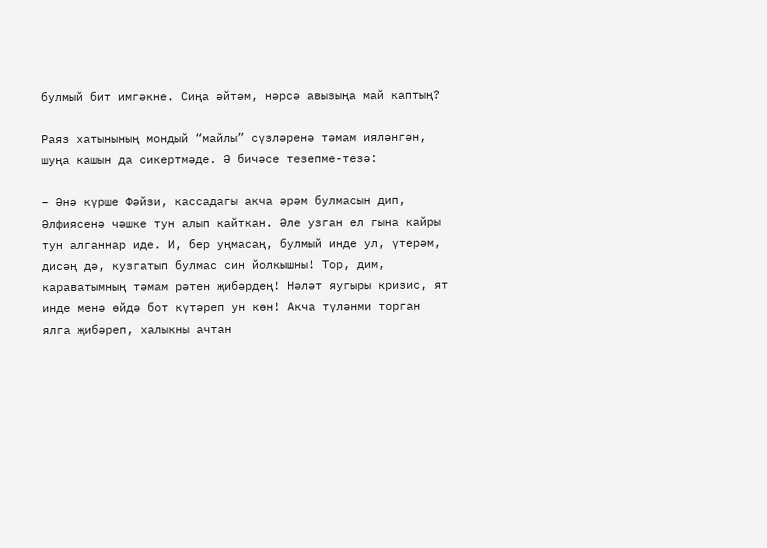булмый бит имгәкне. Сиңа әйтәм, нәрсә авызыңа май каптың?

Раяз хатынының мондый “майлы” сүзләренә тәмам ияләнгән, шуңа кашын да сикертмәде. Ә бичәсе тезепме-тезә:

– Әнә күрше Фәйзи, кассадагы акча әрәм булмасын дип, Әлфиясенә чәшке тун алып кайткан. Әле узган ел гына кайры тун алганнар иде. И, бер уңмасаң, булмый инде ул, үтерәм, дисәң дә, кузгатып булмас син йолкышны! Тор, дим, караватымның тәмам рәтен җибәрдең! Нәләт яугыры кризис, ят инде менә өйдә бот күтәреп ун көн! Акча түләнми торган ялга җибәреп, халыкны ачтан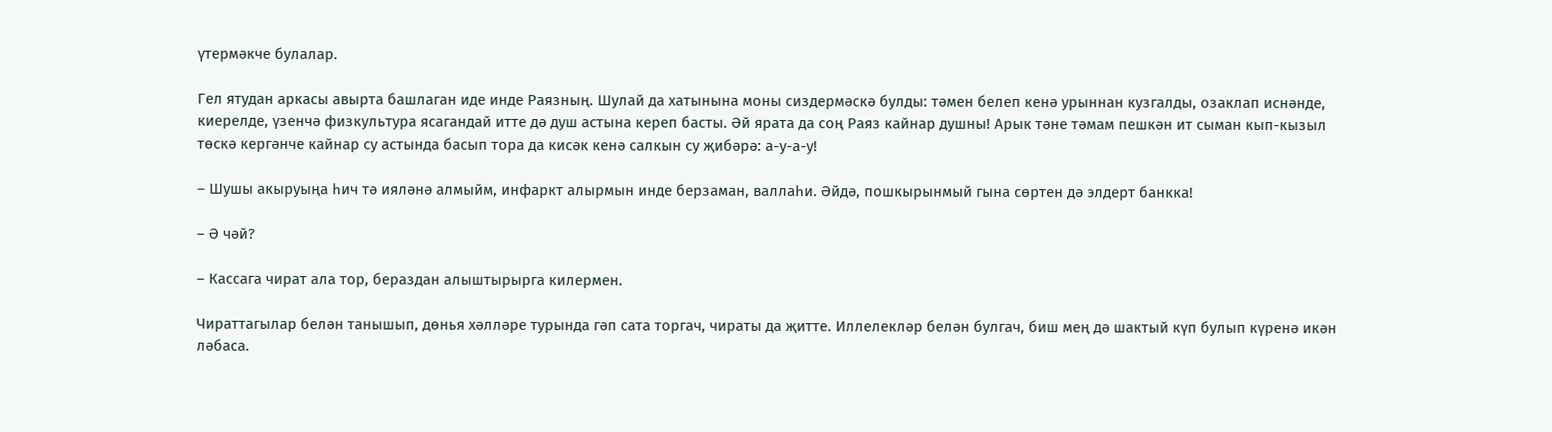үтермәкче булалар.

Гел ятудан аркасы авырта башлаган иде инде Раязның. Шулай да хатынына моны сиздермәскә булды: тәмен белеп кенә урыннан кузгалды, озаклап иснәнде, киерелде, үзенчә физкультура ясагандай итте дә душ астына кереп басты. Әй ярата да соң Раяз кайнар душны! Арык тәне тәмам пешкән ит сыман кып-кызыл төскә кергәнче кайнар су астында басып тора да кисәк кенә салкын су җибәрә: а-у-а-у!

– Шушы акыруыңа һич тә ияләнә алмыйм, инфаркт алырмын инде берзаман, валлаһи. Әйдә, пошкырынмый гына сөртен дә элдерт банкка!

– Ә чәй?

– Кассага чират ала тор, бераздан алыштырырга килермен.

Чираттагылар белән танышып, дөнья хәлләре турында гәп сата торгач, чираты да җитте. Иллелекләр белән булгач, биш мең дә шактый күп булып күренә икән ләбаса.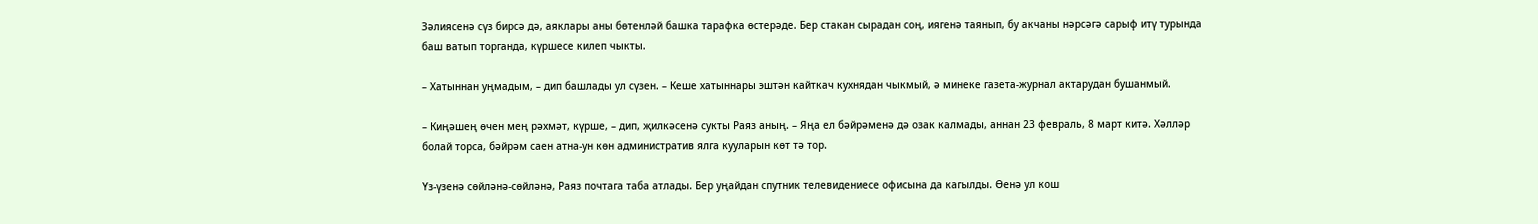Зәлиясенә сүз бирсә дә, аяклары аны бөтенләй башка тарафка өстерәде. Бер стакан сырадан соң, иягенә таянып, бу акчаны нәрсәгә сарыф итү турында баш ватып торганда, күршесе килеп чыкты.

– Хатыннан уңмадым, – дип башлады ул сүзен. – Кеше хатыннары эштән кайткач кухнядан чыкмый, ә минеке газета-журнал актарудан бушанмый.

– Киңәшең өчен мең рәхмәт, күрше, – дип, җилкәсенә сукты Раяз аның. – Яңа ел бәйрәменә дә озак калмады, аннан 23 февраль, 8 март китә. Хәлләр болай торса, бәйрәм саен атна-ун көн административ ялга кууларын көт тә тор.

Үз-үзенә сөйләнә-сөйләнә, Раяз почтага таба атлады. Бер уңайдан спутник телевидениесе офисына да кагылды. Өенә ул кош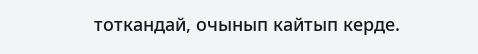тоткандай, очынып кайтып керде.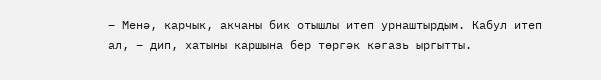– Менә, карчык, акчаны бик отышлы итеп урнаштырдым. Кабул итеп ал, – дип, хатыны каршына бер төргәк кәгазь ыргытты.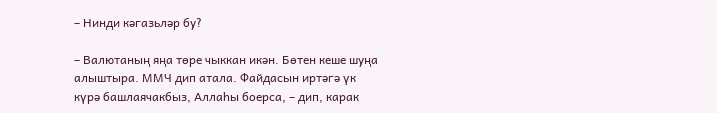– Нинди кәгазьләр бу?

– Валютаның яңа төре чыккан икән. Бөтен кеше шуңа алыштыра. ММЧ дип атала. Файдасын иртәгә үк күрә башлаячакбыз, Аллаһы боерса, – дип, карак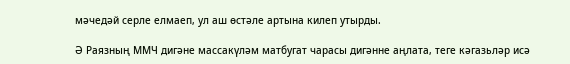мәчедәй серле елмаеп, ул аш өстәле артына килеп утырды.

Ә Раязның ММЧ дигәне массакүләм матбугат чарасы дигәнне аңлата, теге кәгазьләр исә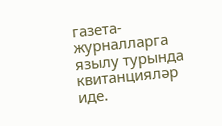газета-журналларга язылу турында квитанцияләр иде.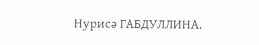Нурисә ГАБДУЛЛИНА.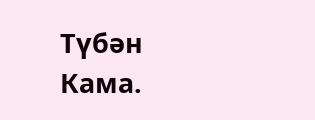Түбән Кама.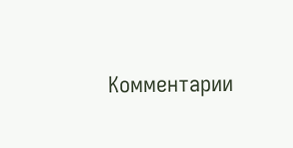Комментарии